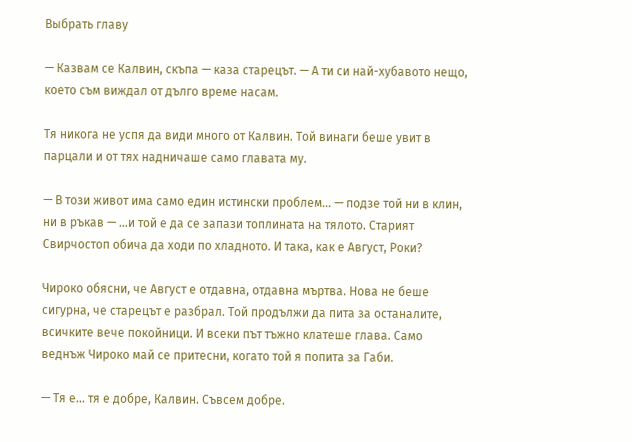Выбрать главу

— Казвам се Калвин, скъпа — каза старецът. — А ти си най-хубавото нещо, което съм виждал от дълго време насам.

Тя никога не успя да види много от Калвин. Той винаги беше увит в парцали и от тях надничаше само главата му.

— В този живот има само един истински проблем… — подзе той ни в клин, ни в ръкав — …и той е да се запази топлината на тялото. Старият Свирчостоп обича да ходи по хладното. И така, как е Август, Роки?

Чироко обясни, че Август е отдавна, отдавна мъртва. Нова не беше сигурна, че старецът е разбрал. Той продължи да пита за останалите, всичките вече покойници. И всеки път тъжно клатеше глава. Само веднъж Чироко май се притесни, когато той я попита за Габи.

— Тя е… тя е добре, Калвин. Съвсем добре.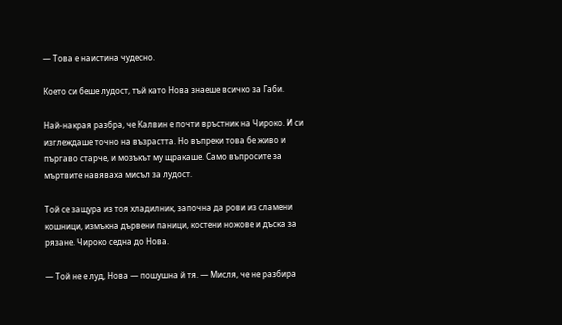— Това е наистина чудесно.

Което си беше лудост, тъй като Нова знаеше всичко за Габи.

Най-накрая разбра, че Калвин е почти връстник на Чироко. И си изглеждаше точно на възрастта. Но въпреки това бе живо и пъргаво старче, и мозъкът му щракаше. Само въпросите за мъртвите навяваха мисъл за лудост.

Той се защура из тоя хладилник, започна да рови из сламени кошници, измъкна дървени паници, костени ножове и дъска за рязане. Чироко седна до Нова.

— Той не е луд, Нова — пошушна й тя. — Мисля, че не разбира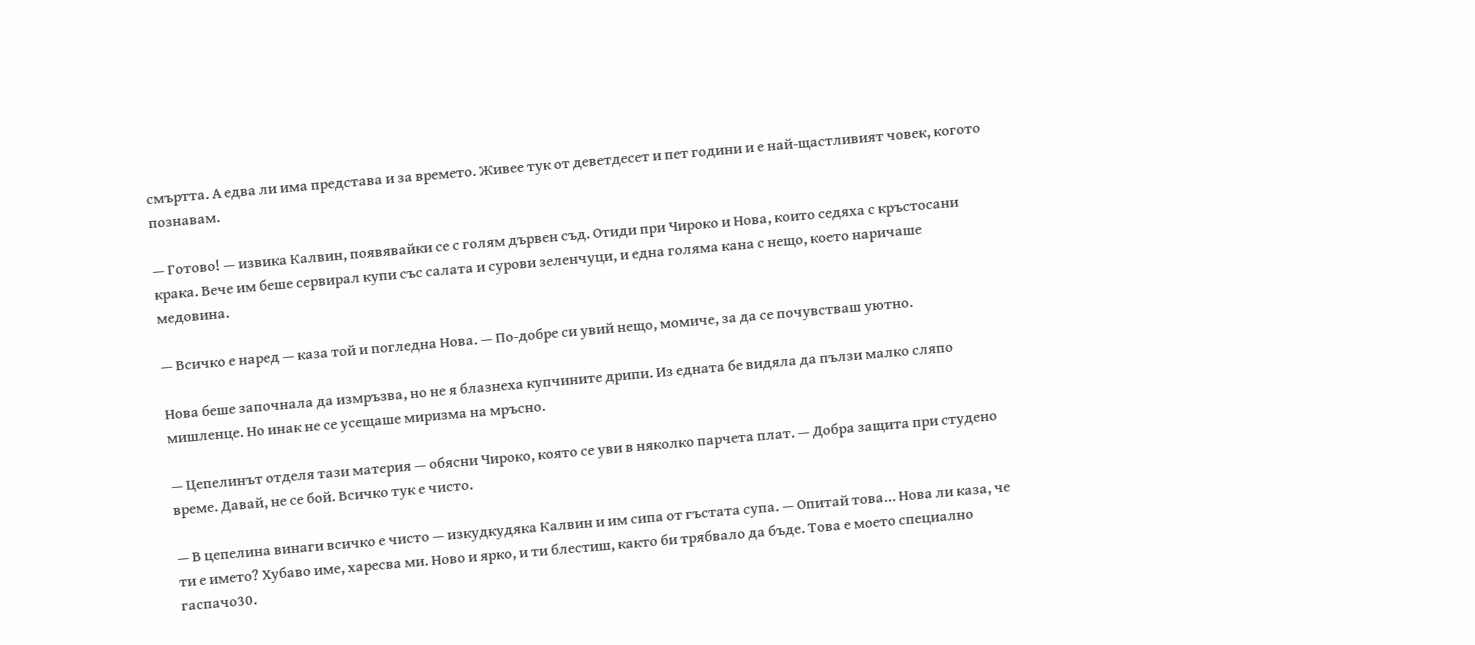смъртта. А едва ли има представа и за времето. Живее тук от деветдесет и пет години и е най-щастливият човек, когото познавам.

— Готово! — извика Калвин, появявайки се с голям дървен съд. Отиди при Чироко и Нова, които седяха с кръстосани крака. Вече им беше сервирал купи със салата и сурови зеленчуци, и една голяма кана с нещо, което наричаше медовина.

— Всичко е наред — каза той и погледна Нова. — По-добре си увий нещо, момиче, за да се почувстваш уютно.

Нова беше започнала да измръзва, но не я блазнеха купчините дрипи. Из едната бе видяла да пълзи малко сляпо мишленце. Но инак не се усещаше миризма на мръсно.

— Цепелинът отделя тази материя — обясни Чироко, която се уви в няколко парчета плат. — Добра защита при студено време. Давай, не се бой. Всичко тук е чисто.

— В цепелина винаги всичко е чисто — изкудкудяка Калвин и им сипа от гъстата супа. — Опитай това… Нова ли каза, че ти е името? Хубаво име, харесва ми. Ново и ярко, и ти блестиш, както би трябвало да бъде. Това е моето специално гаспачо30.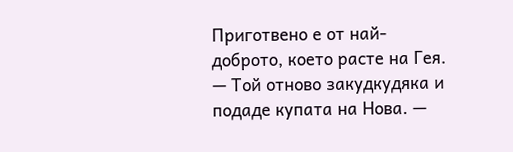Приготвено е от най-доброто, което расте на Гея. — Той отново закудкудяка и подаде купата на Нова. —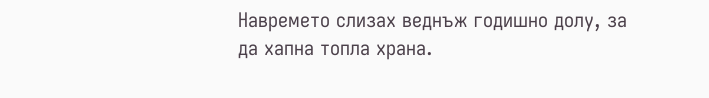Навремето слизах веднъж годишно долу, за да хапна топла храна.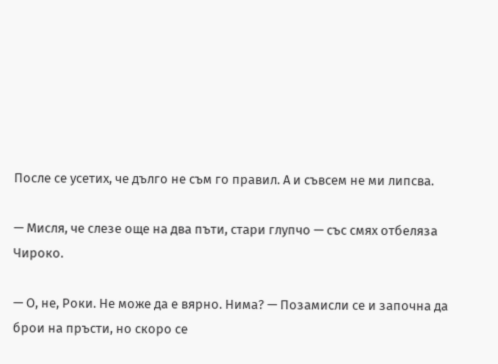После се усетих, че дълго не съм го правил. А и съвсем не ми липсва.

— Мисля, че слезе още на два пъти, стари глупчо — със смях отбеляза Чироко.

— О, не, Роки. Не може да е вярно. Нима? — Позамисли се и започна да брои на пръсти, но скоро се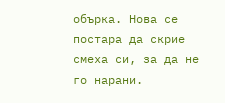обърка. Нова се постара да скрие смеха си, за да не го нарани.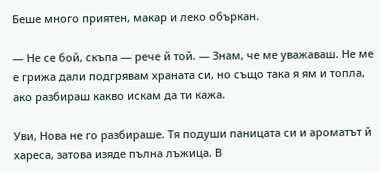Беше много приятен, макар и леко объркан.

— Не се бой, скъпа — рече й той. — Знам, че ме уважаваш. Не ме е грижа дали подгрявам храната си, но също така я ям и топла, ако разбираш какво искам да ти кажа.

Уви, Нова не го разбираше. Тя подуши паницата си и ароматът й хареса, затова изяде пълна лъжица. В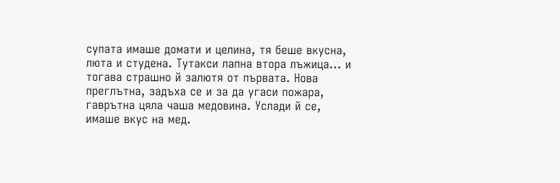супата имаше домати и целина, тя беше вкусна, люта и студена. Тутакси лапна втора лъжица… и тогава страшно й залютя от първата. Нова преглътна, задъха се и за да угаси пожара, гаврътна цяла чаша медовина. Услади й се, имаше вкус на мед.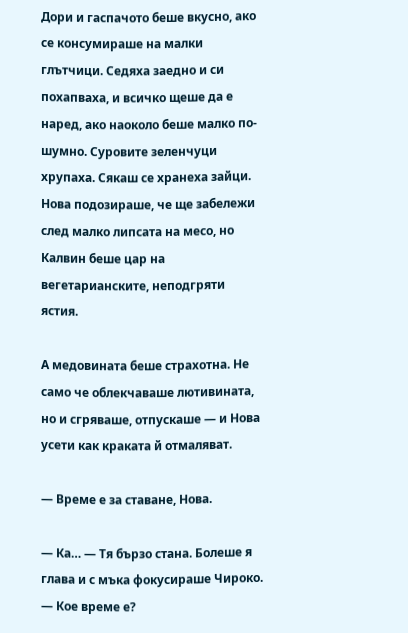Дори и гаспачото беше вкусно, ако се консумираше на малки глътчици. Седяха заедно и си похапваха, и всичко щеше да е наред, ако наоколо беше малко по-шумно. Суровите зеленчуци хрупаха. Сякаш се хранеха зайци. Нова подозираше, че ще забележи след малко липсата на месо, но Калвин беше цар на вегетарианските, неподгряти ястия.

А медовината беше страхотна. Не само че облекчаваше лютивината, но и сгряваше, отпускаше — и Нова усети как краката й отмаляват.

— Време е за ставане, Нова.

— Ка… — Тя бързо стана. Болеше я глава и с мъка фокусираше Чироко. — Кое време е?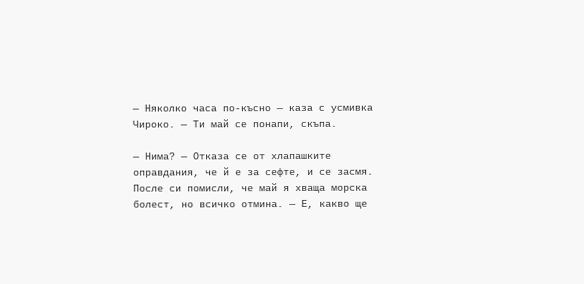— Няколко часа по-късно — каза с усмивка Чироко. — Ти май се понапи, скъпа.

— Нима? — Отказа се от хлапашките оправдания, че й е за сефте, и се засмя. После си помисли, че май я хваща морска болест, но всичко отмина. — Е, какво ще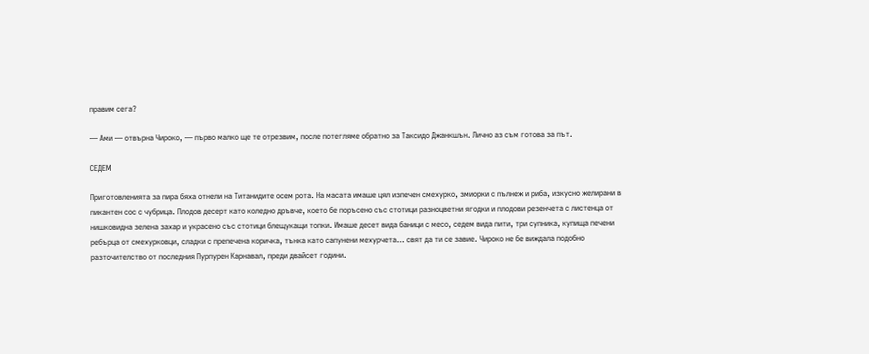правим сега?

— Ами — отвърна Чироко, — първо малко ще те отрезвим, после потегляме обратно за Таксидо Джанкшън. Лично аз съм готова за път.

СЕДЕМ

Приготовленията за пира бяха отнели на Титанидите осем рота. На масата имаше цял изпечен смехурко, змиорки с пълнеж и риба, изкусно желирани в пикантен сос с чубрица. Плодов десерт като коледно дръвче, което бе поръсено със стотици разноцветни ягодки и плодови резенчета с листенца от нишковидна зелена захар и украсено със стотици блещукащи топки. Имаше десет вида баници с месо, седем вида пити, три супника, купища печени ребърца от смехурковци, сладки с препечена коричка, тънка като сапунени мехурчета… свят да ти се завие. Чироко не бе виждала подобно разточителство от последния Пурпурен Карнавал, преди двайсет години.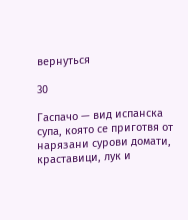вернуться

30

Гаспачо — вид испанска супа, която се приготвя от нарязани сурови домати, краставици, лук и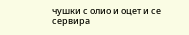чушки с олио и оцет и се сервира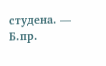студена. — Б.пр.